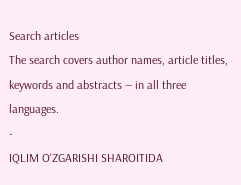Search articles
The search covers author names, article titles, keywords and abstracts — in all three languages.
-
IQLIM O‘ZGARISHI SHAROITIDA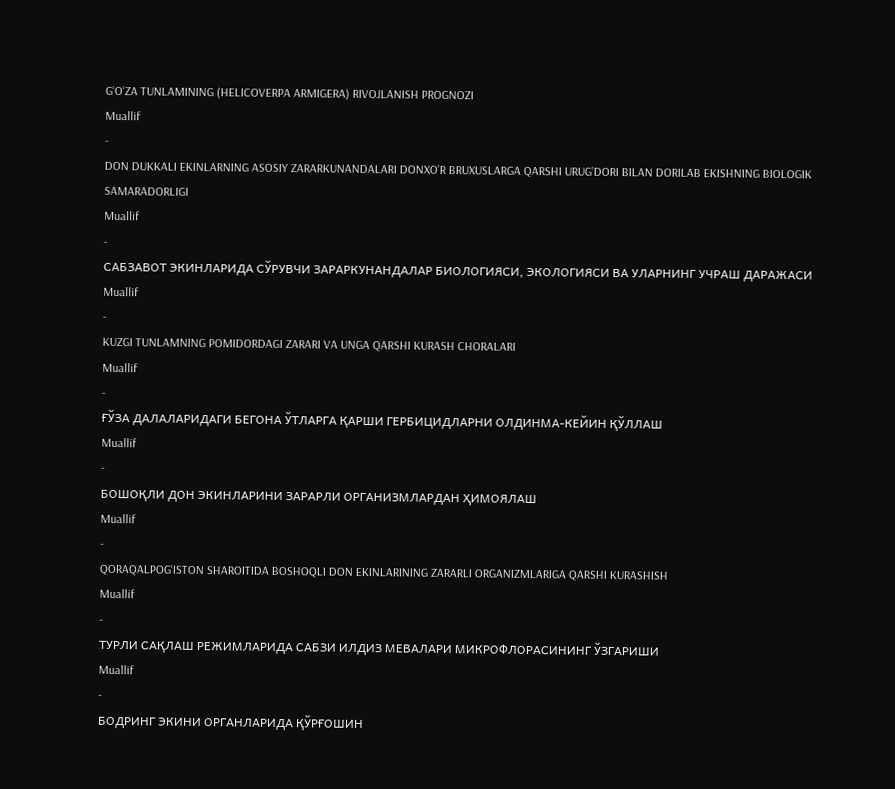G‘O‘ZA TUNLAMINING (HELICOVERPA ARMIGERA) RIVOJLANISH PROGNOZI
Muallif
-
DON DUKKALI EKINLARNING ASOSIY ZARARKUNANDALARI DONXO’R BRUXUSLARGA QARSHI URUG’DORI BILAN DORILAB EKISHNING BIOLOGIK SAMARADORLIGI
Muallif
-
САБЗАВОТ ЭКИНЛАРИДА СЎРУВЧИ ЗАРАРКУНАНДАЛАР БИОЛОГИЯСИ, ЭКОЛОГИЯСИ ВА УЛАРНИНГ УЧРАШ ДАРАЖАСИ
Muallif
-
KUZGI TUNLAMNING POMIDORDAGI ZARARI VA UNGA QARSHI KURASH CHORALARI
Muallif
-
ҒЎЗА ДАЛАЛАРИДАГИ БЕГОНА ЎТЛАРГА ҚАРШИ ГЕРБИЦИДЛАРНИ ОЛДИНМА-КЕЙИН ҚЎЛЛАШ
Muallif
-
БОШОҚЛИ ДОН ЭКИНЛАРИНИ ЗАРАРЛИ ОРГАНИЗМЛАРДАН ҲИМОЯЛАШ
Muallif
-
QORAQALPOG‘ISTON SHAROITIDA BOSHOQLI DON EKINLARINING ZARARLI ORGANIZMLARIGA QARSHI KURASHISH
Muallif
-
ТУРЛИ САҚЛАШ РЕЖИМЛАРИДА САБЗИ ИЛДИЗ МЕВАЛАРИ МИКРОФЛОРАСИНИНГ ЎЗГАРИШИ
Muallif
-
БОДРИНГ ЭКИНИ ОРГАНЛАРИДА ҚЎРҒОШИН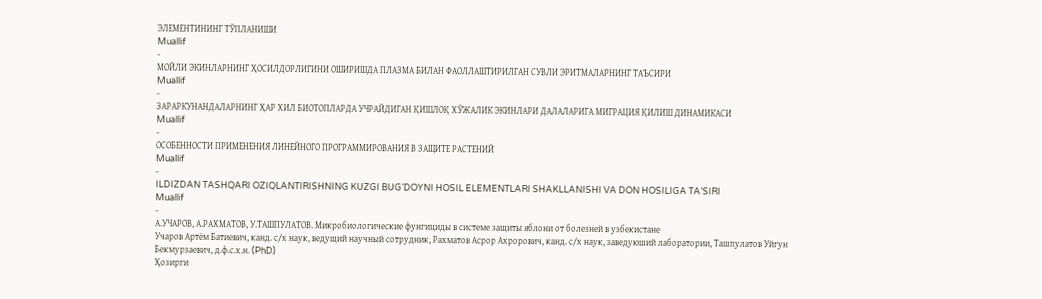ЭЛЕМЕНТИНИНГ ТЎПЛАНИШИ
Muallif
-
МОЙЛИ ЭКИНЛАРНИНГ ҲОСИЛДОРЛИГИНИ ОШИРИШДА ПЛАЗМА БИЛАН ФАОЛЛАШТИРИЛГАН СУВЛИ ЭРИТМАЛАРНИНГ ТАЪСИРИ
Muallif
-
ЗАРАРКУНАНДАЛАРНИНГ ҲАР ХИЛ БИОТОПЛАРДА УЧРАЙДИГАН ҚИШЛОҚ ХЎЖАЛИК ЭКИНЛАРИ ДАЛАЛАРИГА МИГРАЦИЯ ҚИЛИШ ДИНАМИКАСИ
Muallif
-
ОСОБЕННОСТИ ПРИМЕНЕНИЯ ЛИНЕЙНОГО ПРОГРАММИРОВАНИЯ В ЗАЩИТЕ РАСТЕНИЙ
Muallif
-
ILDIZDAN TASHQARI OZIQLANTIRISHNING KUZGI BUG’DOYNI HOSIL ELEMENTLARI SHAKLLANISHI VA DON HOSILIGA TA’SIRI
Muallif
-
А.УЧАРОВ, А.РАХМАТОВ, У.ТАШПУЛАТОВ. Микробиологические фунгициды в системе защиты яблони от болезней в узбекистане
Учаров Артём Батиевич, канд. с/х наук, ведущий научный сотрудник, Рахматов Асрор Ахрорович, канд. с/х наук, заведуюший лаборатории, Ташпулатов Уйгун Бекмурзаевич, д.ф.с.х.н. (PhD)
Ҳозирги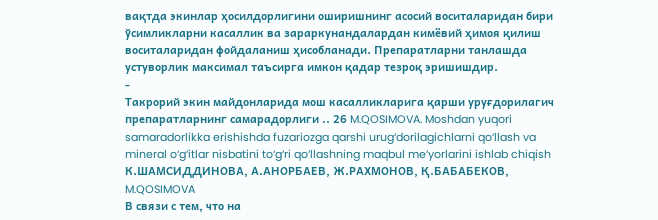вақтда экинлар ҳосилдорлигини оширишнинг асосий воситаларидан бири ўсимликларни касаллик ва зараркунандалардан кимёвий ҳимоя қилиш воситаларидан фойдаланиш ҳисобланади. Препаратларни танлашда устуворлик максимал таъсирга имкон қадар тезроқ эришишдир.
-
Такрорий экин майдонларида мош касалликларига қарши уруғдорилагич препаратларнинг самарадорлиги .. 26 M.QOSIMOVA. Moshdan yuqori samaradorlikka erishishda fuzariozga qarshi urug‘dorilagichlarni qo‘llash va mineral o‘g‘itlar nisbatini to‘g‘ri qo‘llashning maqbul me’yorlarini ishlab chiqish
К.ШАМСИДДИНОВА, А.АНОРБАЕВ, Ж.РАХМОНОВ, Қ.БАБАБЕКОВ, M.QOSIMOVA
В связи с тем, что на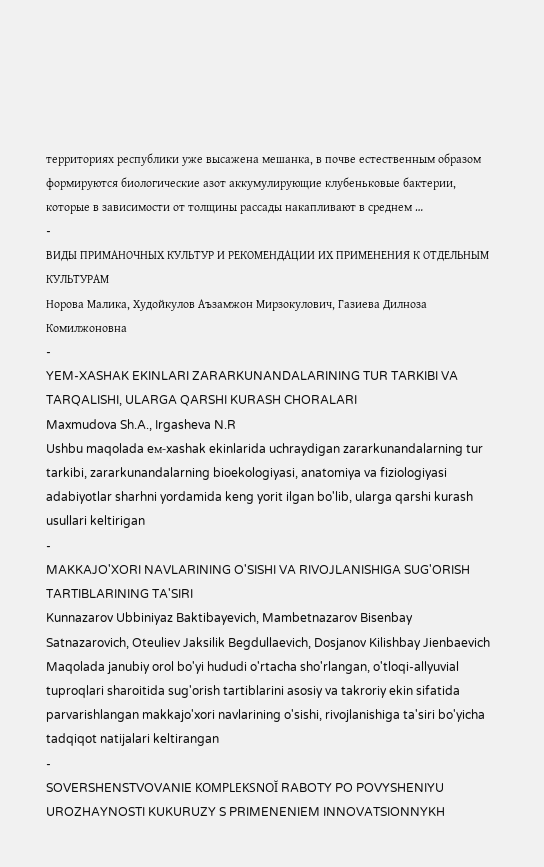территориях республики уже высажена мешанка, в почве естественным образом формируются биологические азот аккумулирующие клубеньковые бактерии, которые в зависимости от толщины рассады накапливают в среднем …
-
ВИДЫ ПРИМАНОЧНЫХ КУЛЬТУР И РЕКОМЕНДАЦИИ ИХ ПРИМЕНЕНИЯ К ОТДЕЛЬНЫМ КУЛЬТУРАМ
Норова Малика, Худойкулов Аъзамжон Мирзокулович, Газиева Дилноза Комилжоновна
-
YEM-XASHAK EKINLARI ZARARKUNANDALARINING TUR TARKIBI VA TARQALISHI, ULARGA QARSHI KURASH CHORALARI
Maxmudova Sh.A., Irgasheva N.R
Ushbu maqolada eм-xashak ekinlarida uchraydigan zararkunandalarning tur tarkibi, zararkunandalarning bioekologiyasi, anatomiya va fiziologiyasi adabiyotlar sharhni yordamida keng yorit ilgan bo'lib, ularga qarshi kurash usullari keltirigan
-
MAKKAJO'XORI NAVLARINING O'SISHI VA RIVOJLANISHIGA SUG'ORISH TARTIBLARINING TA'SIRI
Kunnazarov Ubbiniyaz Baktibayevich, Mambetnazarov Bisenbay Satnazarovich, Oteuliev Jaksilik Begdullaevich, Dosjanov Kilishbay Jienbaevich
Maqolada janubiy orol bo'yi hududi o'rtacha sho'rlangan, o'tloqi-allyuvial tuproqlari sharoitida sug'orish tartiblarini asosiy va takroriy ekin sifatida parvarishlangan makkajo'xori navlarining o'sishi, rivojlanishiga ta'siri bo'yicha tadqiqot natijalari keltirangan
-
SOVERSHENSTVOVANIE KOMPLEKSNOĬ RABOTY PO POVYSHENIYU UROZHAYNOSTI KUKURUZY S PRIMENENIEM INNOVATSIONNYKH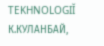TEKHNOLOGIĬ
К.КУЛАНБАЙ,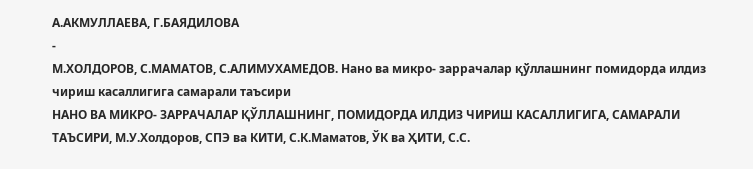А.АКМУЛЛАЕВА, Г.БАЯДИЛОВА
-
М.ХОЛДОРОВ, С.МАМАТОВ, С.АЛИМУХАМЕДОВ. Нано ва микро- заррачалар қўллашнинг помидорда илдиз чириш касаллигига самарали таъсири
НАНО ВА МИКРО- ЗАРРАЧАЛАР ҚЎЛЛАШНИНГ, ПОМИДОРДА ИЛДИЗ ЧИРИШ КАСАЛЛИГИГА, САМАРАЛИ ТАЪСИРИ, М.У.Холдоров, СПЭ ва КИТИ, С.К.Маматов, ЎК ва ҲИТИ, С.С.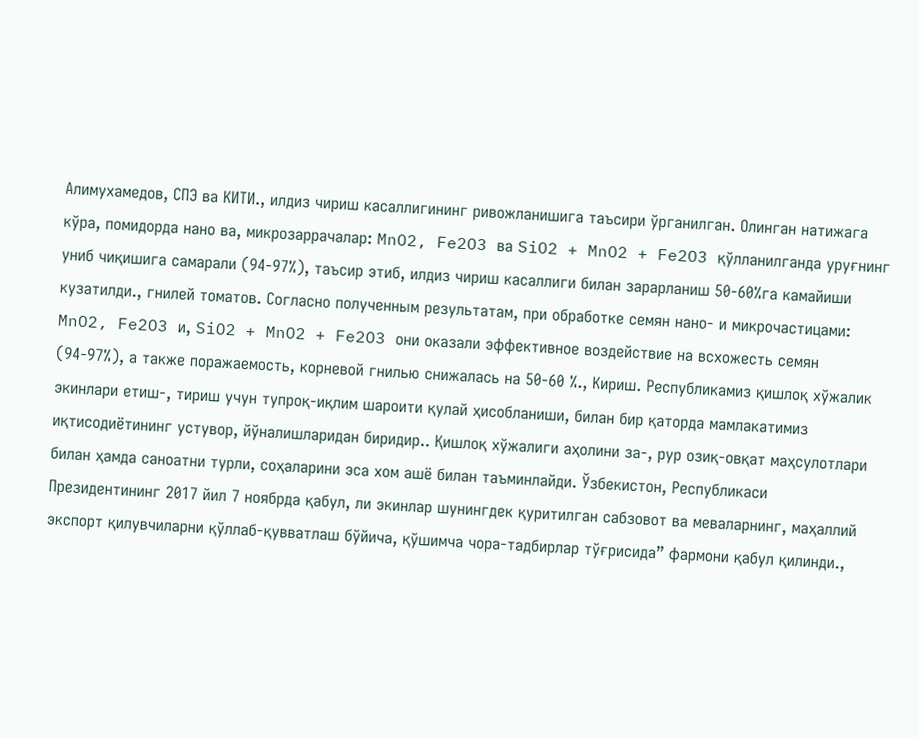Алимухамедов, СПЭ ва КИТИ., илдиз чириш касаллигининг ривожланишига таъсири ўрганилган. Олинган натижага кўра, помидорда нано ва, микрозаррачалар: MnO2, Fe2O3 ва SiO2 + MnO2 + Fe2O3 қўлланилганда уруғнинг униб чиқишига самарали (94-97%), таъсир этиб, илдиз чириш касаллиги билан зарарланиш 50-60%га камайиши кузатилди., гнилей томатов. Согласно полученным результатам, при обработке семян нано- и микрочастицами: MnO2, Fe2O3 и, SiO2 + MnO2 + Fe2O3 они оказали эффективное воздействие на всхожесть семян (94-97%), а также поражаемость, корневой гнилью снижалась на 50-60 %., Кириш. Республикамиз қишлоқ хўжалик экинлари етиш-, тириш учун тупроқ-иқлим шароити қулай ҳисобланиши, билан бир қаторда мамлакатимиз иқтисодиётининг устувор, йўналишларидан биридир.. Қишлоқ хўжалиги аҳолини за-, рур озиқ-овқат маҳсулотлари билан ҳамда саноатни турли, соҳаларини эса хом ашё билан таъминлайди. Ўзбекистон, Республикаси Президентининг 2017 йил 7 ноябрда қабул, ли экинлар шунингдек қуритилган сабзовот ва меваларнинг, маҳаллий экспорт қилувчиларни қўллаб-қувватлаш бўйича, қўшимча чора-тадбирлар тўғрисида” фармони қабул қилинди.,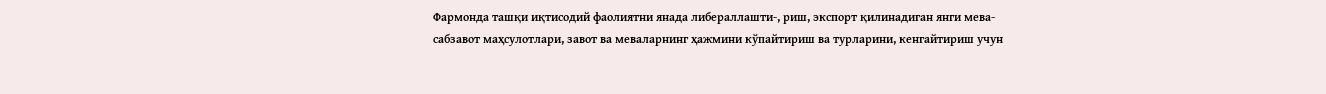Фармонда ташқи иқтисодий фаолиятни янада либераллашти-, риш, экспорт қилинадиган янги мева-сабзавот маҳсулотлари, завот ва меваларнинг ҳажмини кўпайтириш ва турларини, кенгайтириш учун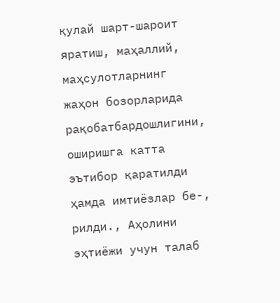қулай шарт-шароит яратиш, маҳаллий, маҳсулотларнинг жаҳон бозорларида рақобатбардошлигини, оширишга катта эътибор қаратилди ҳамда имтиёзлар бе-, рилди., Аҳолини эҳтиёжи учун талаб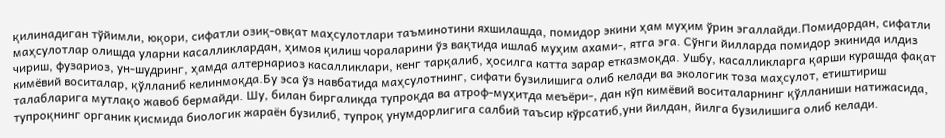қилинадиган тўйимли, юқори, сифатли озиқ-овқат маҳсулотлари таъминотини яхшилашда, помидор экини ҳам муҳим ўрин эгаллайди.Помидордан, сифатли маҳсулотлар олишда уларни касалликлардан, ҳимоя қилиш чораларини ўз вақтида ишлаб муҳим ахами-, ятга эга. Сўнги йилларда помидор экинида илдиз чириш, фузариоз, ун-шудринг, ҳамда алтернариоз касалликлари, кенг тарқалиб, ҳосилга катта зарар етказмоқда. Ушбу, касалликларга қарши курашда фақат кимёвий воситалар, қўлланиб келинмоқда.Бу эса ўз навбатида маҳсулотнинг, сифати бузилишига олиб келади ва экологик тоза маҳсулот, етиштириш талабларига мутлақо жавоб бермайди. Шу, билан биргаликда тупроқда ва атроф-муҳитда меъёри-, дан кўп кимёвий воситаларнинг қўлланиши натижасида, тупроқнинг органик қисмида биологик жараён бузилиб, тупроқ унумдорлигига салбий таъсир кўрсатиб,уни йилдан, йилга бузилишига олиб келади.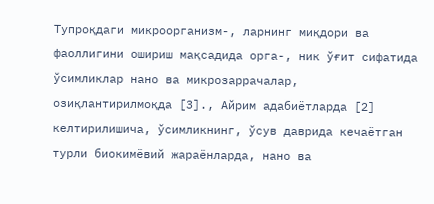Тупроқдаги микроорганизм-, ларнинг миқдори ва фаоллигини ошириш мақсадида орга-, ник ўғит сифатида ўсимликлар нано ва микрозаррачалар, озиқлантирилмоқда [3]., Айрим адабиётларда [2] келтирилишича, ўсимликнинг, ўсув даврида кечаётган турли биокимёвий жараёнларда, нано ва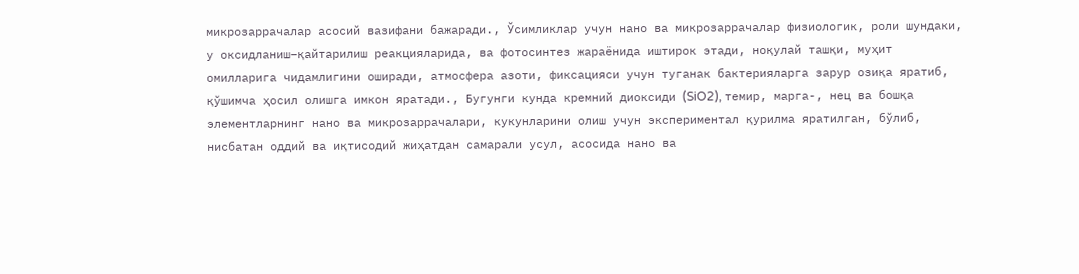микрозаррачалар асосий вазифани бажаради., Ўсимликлар учун нано ва микрозаррачалар физиологик, роли шундаки, у оксидланиш–қайтарилиш реакцияларида, ва фотосинтез жараёнида иштирок этади, ноқулай ташқи, муҳит омилларига чидамлигини оширади, атмосфера азоти, фиксацияси учун туганак бактерияларга зарур озиқа яратиб, қўшимча ҳосил олишга имкон яратади., Бугунги кунда кремний диоксиди (SiO2), темир, марга-, нец ва бошқа элементларнинг нано ва микрозаррачалари, кукунларини олиш учун экспериментал қурилма яратилган, бўлиб, нисбатан оддий ва иқтисодий жиҳатдан самарали усул, асосида нано ва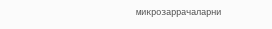микрозаррачаларни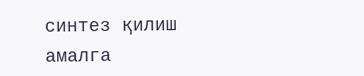синтез қилиш амалга